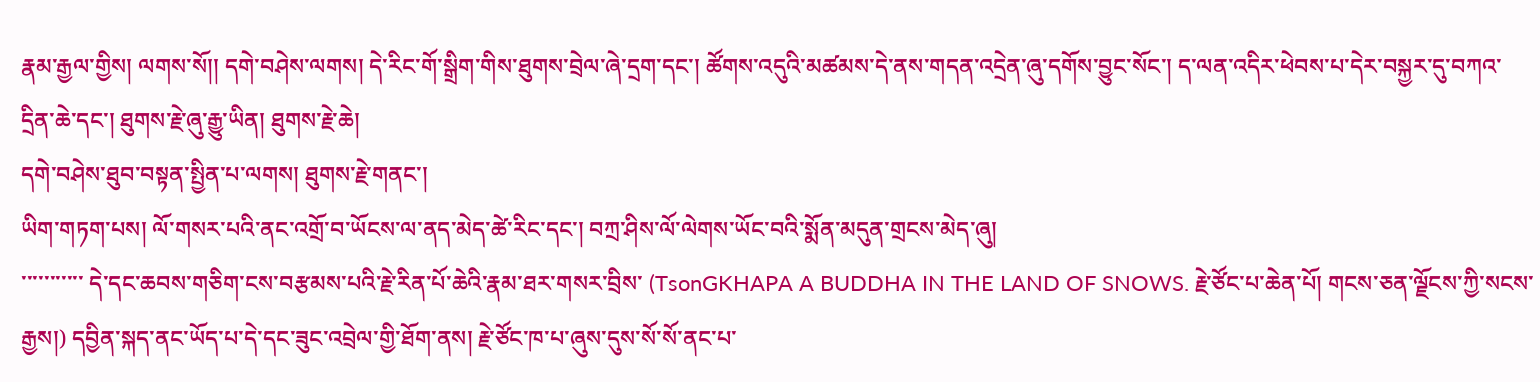རྣམ་རྒྱལ་གྱིས། ལགས་སོ།། དགེ་བཤེས་ལགས། དེ་རིང་གོ་སྒྲིག་གིས་ཐུགས་བྲེལ་ཞེ་དྲག་དང་། ཚོགས་འདུའི་མཚམས་དེ་ནས་གདན་འདྲེན་ཞུ་དགོས་བྱུང་སོང་། ད་ལན་འདིར་ཕེབས་པ་དེར་བསྐྱར་དུ་བཀའ་དྲིན་ཆེ་དང་། ཐུགས་རྗེ་ཞུ་རྒྱུ་ཡིན། ཐུགས་རྗེ་ཆེ།
དགེ་བཤེས་ཐུབ་བསྟན་སྤྱིན་པ་ལགས། ཐུགས་རྗེ་གནང་།
ཡིག་གཏག་པས། ལོ་གསར་པའི་ནང་འགྲོ་བ་ཡོངས་ལ་ནད་མེད་ཚེ་རིང་དང་། བཀྲ་ཤིས་ལོ་ལེགས་ཡོང་བའི་སྨོན་མདུན་གྲངས་མེད་ཞུ།
་་་་་་་་་་་ དེ་དང་ཆབས་གཅིག་ངས་བརྩམས་པའི་རྗེ་རིན་པོ་ཆེའི་རྣམ་ཐར་གསར་བྲིས་ (TsonGKHAPA A BUDDHA IN THE LAND OF SNOWS. རྗེ་ཙོང་པ་ཆེན་པོ། གངས་ཅན་ལྗོངས་ཀྱི་སངས་རྒྱས།) དབྱིན་སྐད་ནང་ཡོད་པ་དེ་དང་ཟུང་འབྲེལ་གྱི་ཐོག་ནས། རྗེ་ཙོང་ཁ་པ་ཞུས་དུས་སོ་སོ་ནང་པ་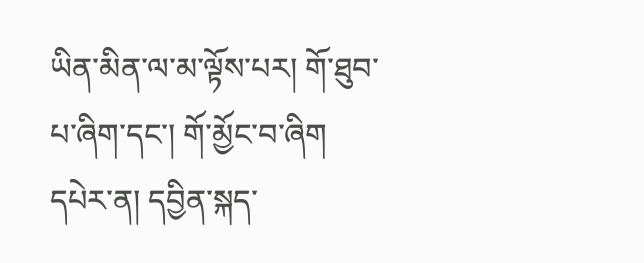ཡིན་མིན་ལ་མ་ལྟོས་པར། གོ་ཐུབ་པ་ཞིག་དང་། གོ་མྱོང་བ་ཞིག དཔེར་ན། དབྱིན་སྐད་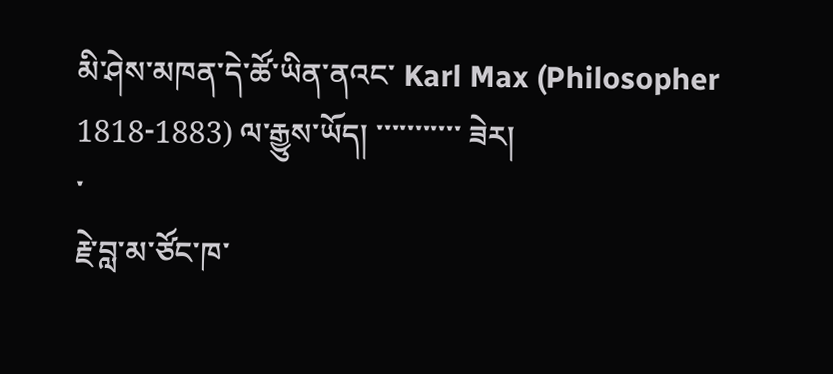མི་ཤེས་མཁན་དེ་ཚོ་ཡིན་ནའང་ Karl Max (Philosopher 1818-1883) ལ་རྒྱུས་ཡོད། ་་་་་་་་་་་ ཟེར།
་
རྗེ་བླ་མ་ཙོང་ཁ་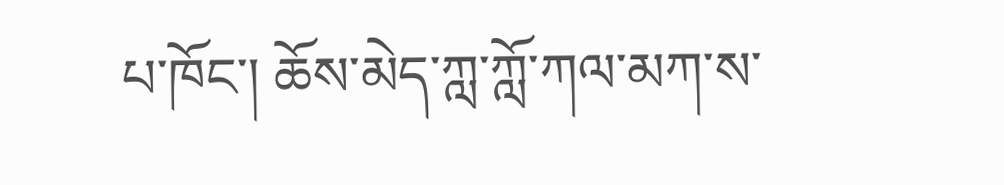པ་ཁོང་། ཆོས་མེད་ཀླ་ཀློ་ཀལ་མཀ་ས་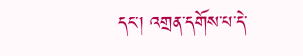དང་། འགྲན་དགོས་པ་དེ་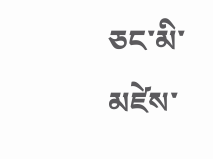ཅང་མི་མཛེས་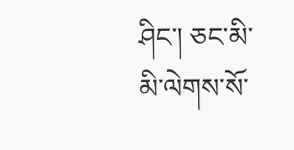ཤིང་། ཅང་མི་མི་ལེགས་སོ་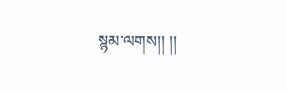སྙམ་ལགས།། །།